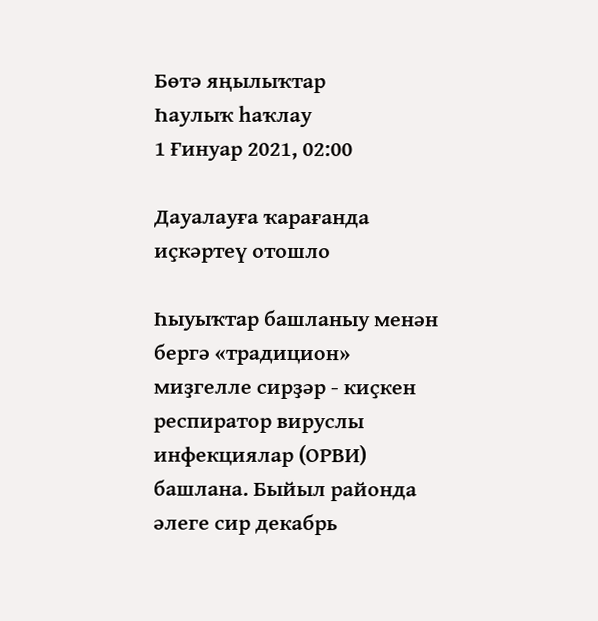Бөтә яңылыҡтар
Һаулыҡ һаҡлау
1 Ғинуар 2021, 02:00

Дауалауға ҡарағанда иҫкәртеү отошло

Һыуыҡтар башланыу менән бергә «традицион» миҙгелле сирҙәр - киҫкен респиратор вируслы инфекциялар (ОРВИ) башлана. Быйыл районда әлеге сир декабрь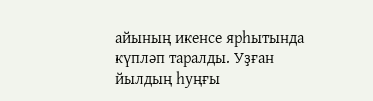айының икенсе ярһытында күпләп таралды. Уҙған йылдың һуңғы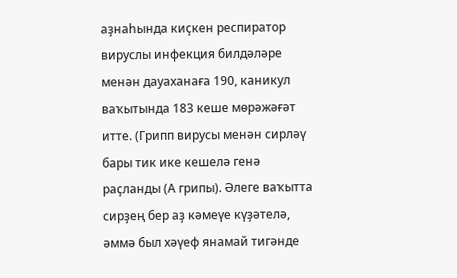аҙнаһында киҫкен респиратор вируслы инфекция билдәләре менән дауаханаға 190, каникул ваҡытында 183 кеше мөрәжәғәт итте. (Грипп вирусы менән сирләү бары тик ике кешелә генә раҫланды (А грипы). Әлеге ваҡытта сирҙең бер аҙ кәмеүе күҙәтелә, әммә был хәүеф янамай тигәнде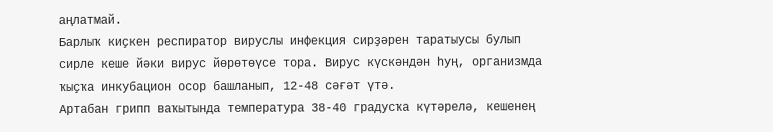аңлатмай.
Барлыҡ киҫкен респиратор вируслы инфекция сирҙәрен таратыусы булып сирле кеше йәки вирус йөрөтөүсе тора. Вирус күскәндән һуң, организмда ҡыҫҡа инкубацион осор башланып, 12-48 сәғәт үтә.
Артабан грипп ваҡытында температура 38-40 градусҡа күтәрелә, кешенең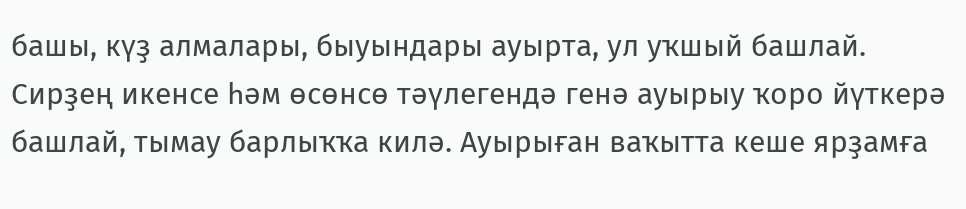башы, күҙ алмалары, быуындары ауырта, ул уҡшый башлай. Сирҙең икенсе һәм өсөнсө тәүлегендә генә ауырыу ҡоро йүткерә башлай, тымау барлыҡҡа килә. Ауырыған ваҡытта кеше ярҙамға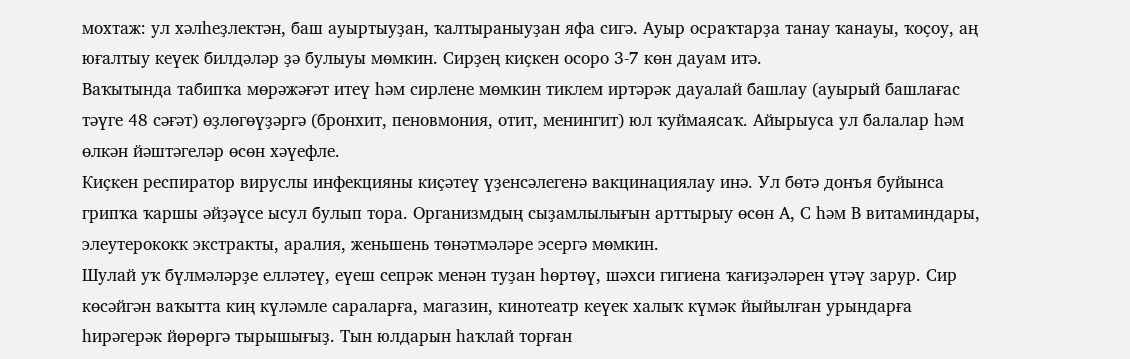мохтаж: ул хәлһеҙлектән, баш ауыртыуҙан, ҡалтыраныуҙан яфа сигә. Ауыр осраҡтарҙа танау ҡанауы, ҡоҫоу, аң юғалтыу кеүек билдәләр ҙә булыуы мөмкин. Сирҙең киҫкен осоро 3-7 көн дауам итә.
Ваҡытында табипҡа мөрәжәғәт итеү һәм сирлене мөмкин тиклем иртәрәк дауалай башлау (ауырый башлағас тәүге 48 сәғәт) өҙлөгөүҙәргә (бронхит, пеновмония, отит, менингит) юл ҡуймаясаҡ. Айырыуса ул балалар һәм өлкән йәштәгеләр өсөн хәүефле.
Киҫкен респиратор вируслы инфекцияны киҫәтеү үҙенсәлегенә вакцинациялау инә. Ул бөтә донъя буйынса грипҡа ҡаршы әйҙәүсе ысул булып тора. Организмдың сыҙамлылығын арттырыу өсөн А, С һәм В витаминдары, элеутерококк экстракты, аралия, женьшень төнәтмәләре эсергә мөмкин.
Шулай уҡ бүлмәләрҙе елләтеү, еүеш сепрәк менән туҙан һөртөү, шәхси гигиена ҡағиҙәләрен үтәү зарур. Сир көсәйгән ваҡытта киң күләмле сараларға, магазин, кинотеатр кеүек халыҡ күмәк йыйылған урындарға һирәгерәк йөрөргә тырышығыҙ. Тын юлдарын һаҡлай торған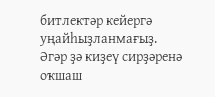битлектәр кейергә уңайһыҙланмағыҙ.
Әгәр ҙә киҙеү сирҙәренә оҡшаш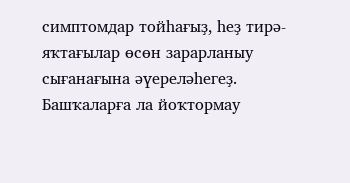симптомдар тойһағыҙ, һеҙ тирә-яҡтағылар өсөн зарарланыу сығанағына әүереләһегеҙ. Башҡаларға ла йоҡтормау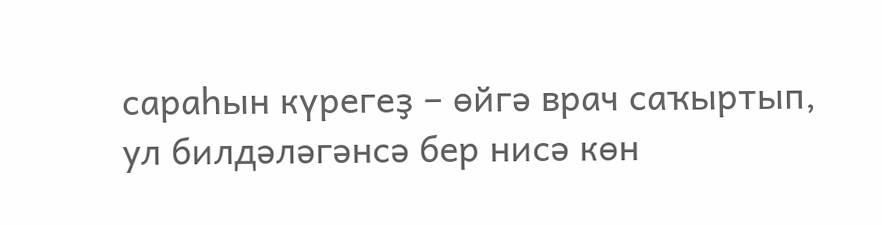сараһын күрегеҙ – өйгә врач саҡыртып, ул билдәләгәнсә бер нисә көн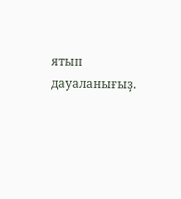ятып дауаланығыҙ.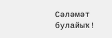Сәләмәт булайыҡ!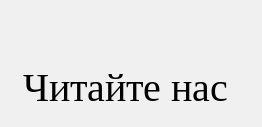Читайте нас